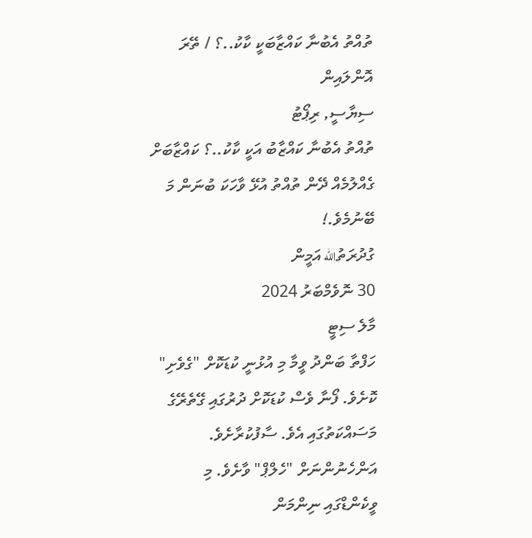ތުއްތު އެބުނާ ކައްޒާބަކީ ކާކު..؟ / ތޭރަ އޮންލައިން
ސިޔާސީ, ރިޕޯޓު
ތުއްތު އެބުނާ ކައްޒާބު އަކީ ކާކު..؟ ކައްޒާބަށް ގެއްލުމެއް ދޭން ތުއްތު އުޅޭ ވާހަކަ ބުނަން މަ ބޭނުމެވެ.!
ގުދުރަތުالله އަމީން
30 ނޮވެމްބަރު 2024
މާލެ ސިޓީ
ހަފްތާ ބަންދު ވީމާ މި އުޅުނީ ކުޑަކޮށް "ގެވެށި" ކޮށެވެ. ފޯނާ ވެސް ކުޑަކޮށް ދުރުގައި ގޭތެރޭގެ މަސައްކަތުގައި އެވެ. ސާފުކުރާށެވެ. އަންހެނުންނަށް "ހެލްޕް" ވާށެވެ. މި ވީކެންޑްގައި ނިންމަން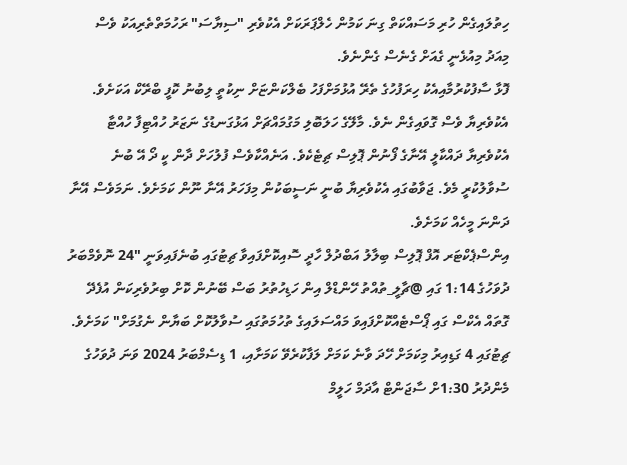ހިތުލައިގެން ހުރި މަސައްކަތް ގިނަ ކަމުން ހެލްޕަރަކަށް އެކުވެރި "ސިޔާސަ" ރަހުމަތްތެރިއަކު ވެސް މިއަދު މިއުޅެނީ ގެއަށް ގެނެސް ގެންނެވެ.
ފޮޅާ ސާފުކުރުމާއިއެކު ހިރަފުހުގެ ތެރޭ އުޅުމަށްފަހު ބެލްކަންޏަށް ނިކުތީ ލިބުނު ކޮފީ ބްރޭކް އަކަށެވެ. އެކުވެރިޔާ ވެސް ގޮވައިގެން ނެވެ. މާލޭގެ ހަލަބޮލި މަގުމައްޗަށް އަޅުގަނޑުގެ ނަޒަރު ހުއްޓިފާ ހުއްޓާ އެކުވެރިޔާ ދައްކާލީ އޭނާގެ ފޯނުން ޕޮލިސް ޗިޓެކެވެ. އަނެއްކާވެސް ފުލުހަށް ދާން ކީ ދޯ އޭ ބުނެ ސުވާލުކުރީ މެވެ. ޖަވާބުގައި އެކުވެރިޔާ ބުނީ ނަސީބަކުން މިފަހަރު އޭނާ ނޫން ކަމަށެވެ. ނަމަވެސް އޭނާ ދަންނަ މީހެއް ކަމަށެވެ.
އިންސްޕެކްޓަރ އޮފް ޕޮލިސް ބިލާލު އަބްދުލް ހާދީ ސޮއިކޮށްފައިވާ ޗިޓުގައި ބުނެފައިވަނީ "24 ނޮވެމްބަރު ދުވަހުގެ 1:14 ގައި @ޗާލީ_ތުއްތު ހޭންޑްލް އިން ހަޑިހުތުރު ބަސް ބޭނުން ކޮށް ބިރުވެރިކަން އުފެދޭ ގޮތައް އެކްސް ގައި ޕޯސްޓެއްކޮށްފައިވަ މައްސަލައިގެ ތުހުމަތުގައި ސުވާލުކޮށް ބަޔާން ނެގުމަށް" ކަމަށެވެ.
ޗިޓުގައި 4 ގަޑިއިރު މިކަމަށް ހޭދަ ވާނެ ކަމަށް ލަފާކުރެވޭ ކަމަށާއި، 1 ޑިސެމްބަރު 2024 ވަނަ ދުވަހުގެ މެންދުރު 1:30ށް ސާޖަންޓް އާދަމް ހަލީމް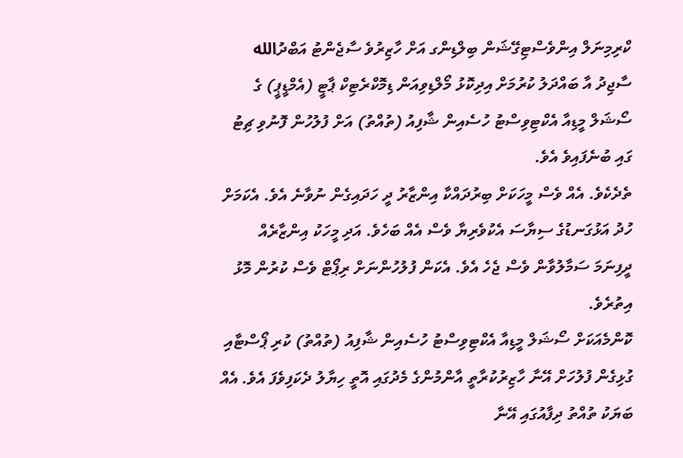ކްރިމިނަލް އިންވެސްޓިގޭޝަން ބިލްޑިންގ އަށް ހާޒިރުވެ ސާޖެންޓު އަބްދުالله ސާޖިދު އާ ބައްދަލު ކުރުމަށް އިދިކޮޅު މޯލްޑިވިއަން ޑިމޮކްރެޓިކް ޕާޓީ (އެމްޑީޕީ) ގެ ސޯޝަލް މީޑިއާ އެކްޓިވިސްޓު ހުސެއިން ޝާފިއު (ތުއްތު) އަށް ފުލުހުން ފޮނުވި ޗިޓު ގައި ބުނެފައިވެ އެވެ.
ތެދެކެވެ. އެއް ވެސް މީހަކަށް ބިރުދައްކާ އިންޒާރު ދީ ހަދައިގެން ނުވާނެ އެވެ. އެކަމަށް ހުދު އަޅުގަނޑުގެ ސިޔާސަ އެކުވެރިޔާ ވެސް އެއް ބަހެވެ. އަދި މީހަކު އިންޒާރެއް ދީފިނަމަ ސަމާލުވާން ވެސް ޖެހެ އެވެ. އެކަން ފުލުހުންނަށް ރިޕޯޓް ވެސް ކުރުން މޮޅު އިތުރެވެ.
ކޮންމެއަކަށް ސޯޝަލް މީޑިއާ އެކްޓިވިސްޓު ހުސެއިން ޝާފިއު (ތުއްތު) ކުރި ޕޯސްޓާއި ގުޅިގެން ފުލުހަށް އޭނާ ހާޒިރުކުރާތީ އާންމުންގެ މެދުގައި އޮތީ ހިޔާލު ދެކަފިވެފަ އެވެ. އެއް ބަޔަކު ތުއްތު ދިފާއުގައި އޭނާ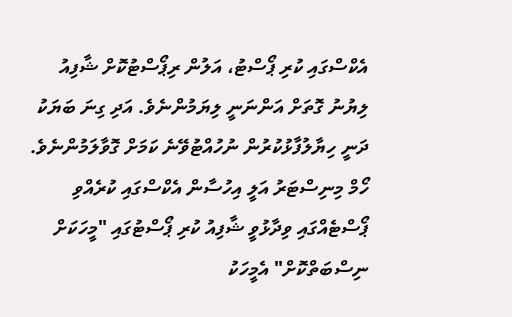އެކްސްގައި ކުރި ޕޯސްޓު، އަލުން ރިޕޯސްޓުކޮށް ޝާފިއު ލިޔުނު ގޮތަށް އަންނަނީ ލިޔަމުންނެވެ. އަދި ގިނަ ބަޔަކު ދަނީ ހިޔާލުފާޅުކުރުން ނުހުއްޓުވޭނެ ކަމަށް ގޮވާލަމުންނެވެ.
ހޯމް މިނިސްޓަރު އަލީ އިހުސާން އެކްސްގައި ކުރެއްވި ޕޯސްޓެއްގައި ވިދާޅުވީ ޝާފިއު ކުރި ޕޯސްޓުގައި "މީހަކަށް ނިސްބަތްކޮށް" އެމީހަކު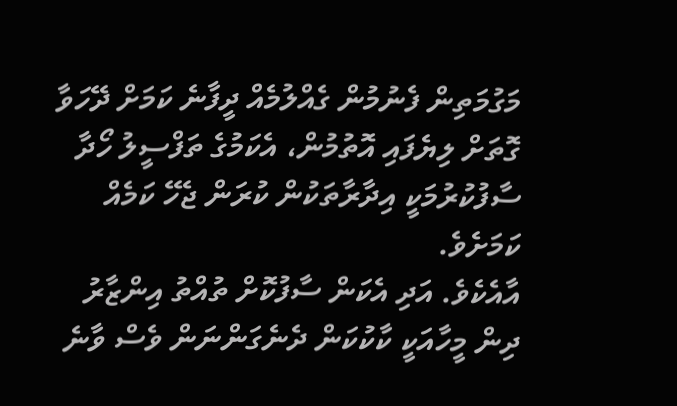މަގުމަތިން ފެނުމުން ގެއްލުމެއް ދީފާނެ ކަމަށް ދޭހަވާ ގޮތަށް ލިޔެފައި އޮތުމުން، އެކަމުގެ ތަފްސީލު ހޯދާ ސާފުކުރުމަކީ އިދާރާތަކުން ކުރަން ޖެހޭ ކަމެއް ކަމަށެވެ.
އާއެކެވެ. އަދި އެކަން ސާފުކޮށް ތުއްތު އިންޒާރު ދިން މީހާއަކީ ކާކުކަން ދެނެގަންނަން ވެސް ވާނެ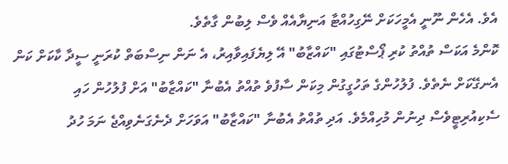އެވެ. އެހެން ނޫނީ އެމީހަކަށް ނޭގިހުއްޓާ އަނިޔާއެއް ވެސް ލިބުން ގާތެވެ.
ކޮންމެ އަކަސް ތުއްތު ކުރި ޕޯސްޓުގައި "ކައްޒާބު" އޭ ލިޔެފައިވާއިރު، އެ ނަން ނިސްބަތް ކުރަނީ ސީދާ ކާކަށް ކަން އެނގޭކަށް ނެތެވެ. ފުލުހުންގެ ތަހުގީގުން މިކަން ސާފުވެ ތުއްތު އެބުނާ "ކައްޒާބު" އަށް ފުލުހުން ހައި ސެކިއުރިޓީވެސް ދިނުން މުހިއްމެވެ. އަދި ތުއްތު އެބުނާ "ކައްޒާބު" އަވަހަށް ދެނެގަނެވިއްޖެ ނަމަ ހުދު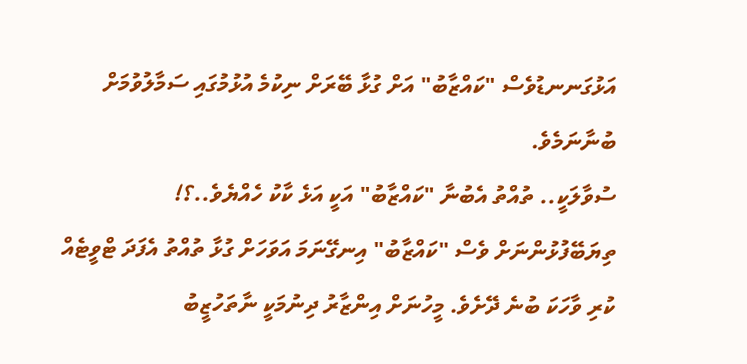އަޅުގަނނޑުވެސް "ކައްޒާބު" އަށް ގުޅާ ބޭރަށް ނިކުމެ އުޅުމުގައި ސަމާލުވުމަށް ބުނާނަމެވެ.
ސުވާލަކީ.. ތުއްތު އެބުނާ "ކައްޒާބު" އަކީ އަޅެ ކާކު ހެއްޔެވެ..؟!
ތިޔަބޭފުޅުންނަށް ވެސް "ކައްޒާބު" އިނގޭނަމަ އަވަހަށް ގުޅާ ތުއްތު އެފަދަ ޓްވީޓެއް ކުރި ވާހަކަ ބުނެ ދޭށެވެ. މީހުނަށް އިންޒާރު ދިނުމަކީ ނާތަހުޒީބު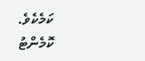ކަމެކެވެ.
ކޮމެންޓު